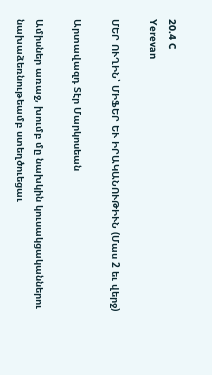20.4 C
Yerevan

ՄԵՐ ՈՒՂԻՆ՝ ՄԻՖԵՐ ԵՒ ԻՐԱԿԱՆՈՒԹԻՒՆ (Մաս 2 եւ վերջ)

Արտավազդ Տէր Մարկոսեան

Ամիսներ առաջ, խումբ մը նախկին կուսակցականներու նախաձեռնութեամբ ստեղծուեցաւ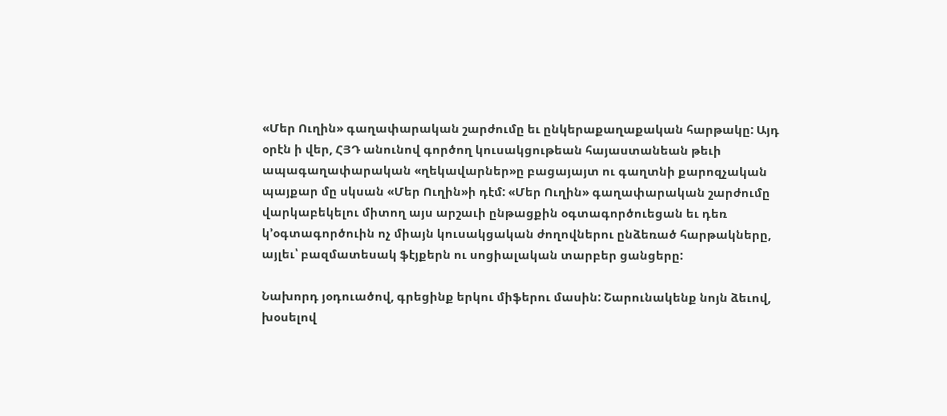«Մեր Ուղին» գաղափարական շարժումը եւ ընկերաքաղաքական հարթակը: Այդ օրէն ի վեր, ՀՅԴ անունով գործող կուսակցութեան հայաստանեան թեւի ապագաղափարական «ղեկավարներ»ը բացայայտ ու գաղտնի քարոզչական պայքար մը սկսան «Մեր Ուղին»ի դէմ: «Մեր Ուղին» գաղափարական շարժումը վարկաբեկելու միտող այս արշաւի ընթացքին օգտագործուեցան եւ դեռ կ’օգտագործուին ոչ միայն կուսակցական ժողովներու ընձեռած հարթակները, այլեւ՝ բազմատեսակ ֆէյքերն ու սոցիալական տարբեր ցանցերը:

Նախորդ յօդուածով, գրեցինք երկու միֆերու մասին: Շարունակենք նոյն ձեւով, խօսելով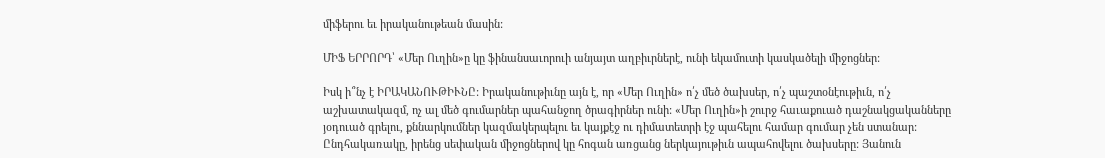միֆերու եւ իրականութեան մասին:

ՄԻՖ ԵՐՐՈՐԴ՝ «Մեր Ուղին»ը կը ֆինանսաւորուի անյայտ աղբիւրներէ, ունի եկամուտի կասկածելի միջոցներ:

Իսկ ի՞նչ է ԻՐԱԿԱՆՈՒԹԻՒՆԸ: Իրականութիւնը այն է, որ «Մեր Ուղին» ո՛չ մեծ ծախսեր, ո՛չ պաշտօնէութիւն, ո՛չ աշխատակազմ, ոչ ալ մեծ գումարներ պահանջող ծրագիրներ ունի: «Մեր Ուղին»ի շուրջ հաւաքուած դաշնակցականները յօդուած գրելու, քննարկումներ կազմակերպելու եւ կայքէջ ու դիմատետրի էջ պահելու համար գումար չեն ստանար: Ընդհակառակը, իրենց սեփական միջոցներով կը հոգան առցանց ներկայութիւն ապահովելու ծախսերը: Յանուն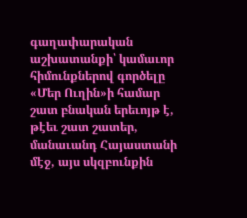գաղափարական աշխատանքի՝ կամաւոր հիմունքներով գործելը «Մեր Ուղին»ի համար շատ բնական երեւոյթ է, թէեւ շատ շատեր, մանաւանդ Հայաստանի մէջ, այս սկզբունքին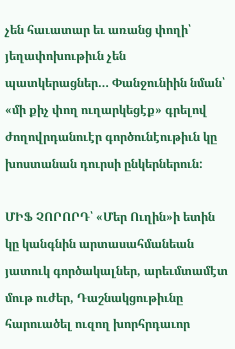չեն հաւատար եւ առանց փողի՝ յեղափոխութիւն չեն պատկերացներ… Փանջունիին նման՝ «մի քիչ փող ուղարկեցէք» գրելով ժողովրդանուէր գործունէութիւն կը խոստանան դուրսի ընկերներուն:

ՄԻՖ ՉՈՐՈՐԴ՝ «Մեր Ուղին»ի ետին կը կանգնին արտասահմանեան յատուկ գործակալներ, արեւմտամէտ մութ ուժեր, Դաշնակցութիւնը հարուածել ուզող խորհրդաւոր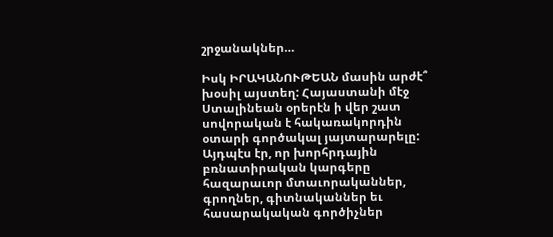շրջանակներ…

Իսկ ԻՐԱԿԱՆՈՒԹԵԱՆ մասին արժէ՞ խօսիլ այստեղ: Հայաստանի մէջ Ստալինեան օրերէն ի վեր շատ սովորական է հակառակորդին օտարի գործակալ յայտարարելը: Այդպէս էր, որ խորհրդային բռնատիրական կարգերը հազարաւոր մտաւորականներ, գրողներ, գիտնականներ եւ հասարակական գործիչներ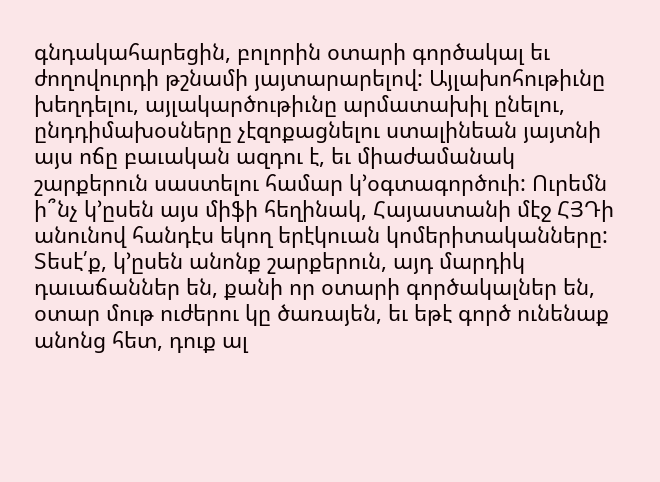գնդակահարեցին, բոլորին օտարի գործակալ եւ ժողովուրդի թշնամի յայտարարելով: Այլախոհութիւնը խեղդելու, այլակարծութիւնը արմատախիլ ընելու, ընդդիմախօսները չէզոքացնելու ստալինեան յայտնի այս ոճը բաւական ազդու է, եւ միաժամանակ շարքերուն սաստելու համար կ’օգտագործուի: Ուրեմն ի՞նչ կ’ըսեն այս միֆի հեղինակ, Հայաստանի մէջ ՀՅԴի անունով հանդէս եկող երէկուան կոմերիտականները: Տեսէ՛ք, կ’ըսեն անոնք շարքերուն, այդ մարդիկ դաւաճաններ են, քանի որ օտարի գործակալներ են, օտար մութ ուժերու կը ծառայեն, եւ եթէ գործ ունենաք անոնց հետ, դուք ալ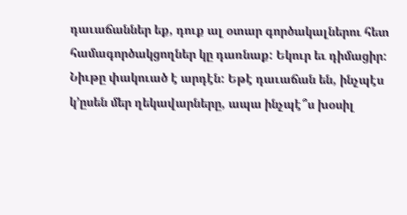դաւաճաններ եք, դուք ալ օտար գործակալներու հետ համագործակցողներ կը դառնաք: Եկուր եւ դիմացիր: Նիւթը փակուած է արդէն: Եթէ դաւաճան են, ինչպէս կ’ըսեն մեր ղեկավարները, ապա ինչպէ՞ս խօսիլ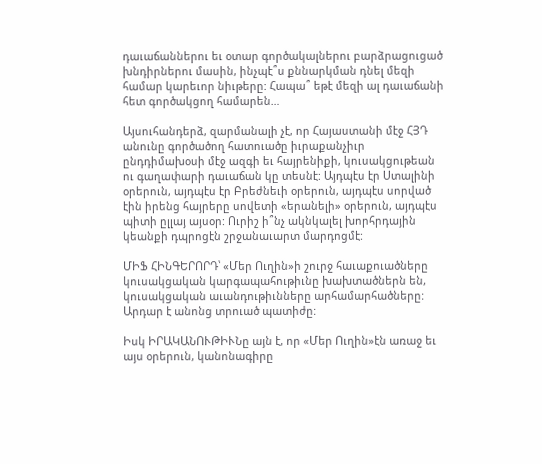դաւաճաններու եւ օտար գործակալներու բարձրացուցած խնդիրներու մասին, ինչպէ՞ս քննարկման դնել մեզի համար կարեւոր նիւթերը: Հապա՞ եթէ մեզի ալ դաւաճանի հետ գործակցող համարեն…

Այսուհանդերձ, զարմանալի չէ, որ Հայաստանի մէջ ՀՅԴ անունը գործածող հատուածը իւրաքանչիւր ընդդիմախօսի մէջ ազգի եւ հայրենիքի, կուսակցութեան ու գաղափարի դաւաճան կը տեսնէ: Այդպէս էր Ստալինի օրերուն, այդպէս էր Բրեժնեւի օրերուն, այդպէս սորված էին իրենց հայրերը սովետի «երանելի» օրերուն, այդպէս պիտի ըլլայ այսօր: Ուրիշ ի՞նչ ակնկալել խորհրդային կեանքի դպրոցէն շրջանաւարտ մարդոցմէ:

ՄԻՖ ՀԻՆԳԵՐՈՐԴ՝ «Մեր Ուղին»ի շուրջ հաւաքուածները կուսակցական կարգապահութիւնը խախտածներն են, կուսակցական աւանդութիւնները արհամարհածները: Արդար է անոնց տրուած պատիժը:

Իսկ ԻՐԱԿԱՆՈՒԹԻՒՆը այն է, որ «Մեր Ուղին»էն առաջ եւ այս օրերուն, կանոնագիրը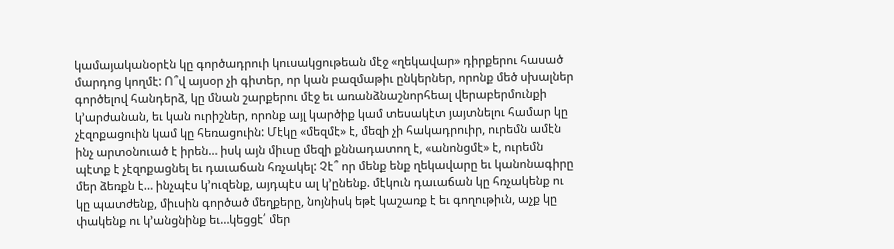կամայականօրէն կը գործադրուի կուսակցութեան մէջ «ղեկավար» դիրքերու հասած մարդոց կողմէ: Ո՞վ այսօր չի գիտեր, որ կան բազմաթիւ ընկերներ, որոնք մեծ սխալներ գործելով հանդերձ, կը մնան շարքերու մէջ եւ առանձնաշնորհեալ վերաբերմունքի կ’արժանան, եւ կան ուրիշներ, որոնք այլ կարծիք կամ տեսակէտ յայտնելու համար կը չէզոքացուին կամ կը հեռացուին: Մէկը «մեզմէ» է, մեզի չի հակադրուիր, ուրեմն ամէն ինչ արտօնուած է իրեն… իսկ այն միւսը մեզի քննադատող է, «անոնցմէ» է, ուրեմն պէտք է չէզոքացնել եւ դաւաճան հռչակել: Չէ՞ որ մենք ենք ղեկավարը եւ կանոնագիրը մեր ձեռքն է… ինչպէս կ’ուզենք, այդպէս ալ կ’ընենք. մէկուն դաւաճան կը հռչակենք ու կը պատժենք, միւսին գործած մեղքերը, նոյնիսկ եթէ կաշառք է եւ գողութիւն, աչք կը փակենք ու կ’անցնինք եւ…կեցցէ՛ մեր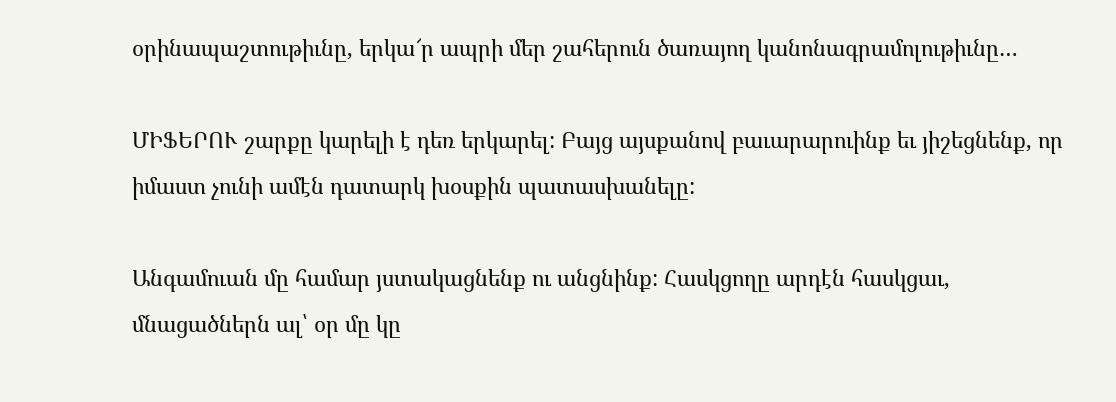օրինապաշտութիւնը, երկա՜ր ապրի մեր շահերուն ծառայող կանոնագրամոլութիւնը…

ՄԻՖԵՐՈՒ շարքը կարելի է դեռ երկարել: Բայց այսքանով բաւարարուինք եւ յիշեցնենք, որ իմաստ չունի ամէն դատարկ խօսքին պատասխանելը:

Անգամուան մը համար յստակացնենք ու անցնինք: Հասկցողը արդէն հասկցաւ, մնացածներն ալ՝ օր մը կը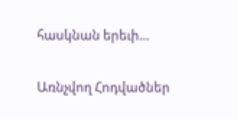հասկնան երեւի…

Առնչվող Հոդվածներ